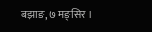बझाङ, ७ मङ्सिर ।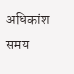अधिकांश समय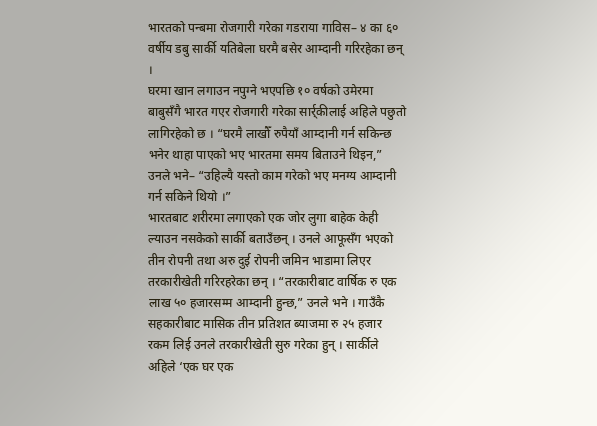भारतको पन्बमा रोजगारी गरेका गडराया गाविस– ४ का ६० वर्षीय डबु सार्की यतिबेला घरमै बसेर आम्दानी गरिरहेका छन् ।
घरमा खान लगाउन नपुग्ने भएपछि १० वर्षको उमेरमा बाबुसँगै भारत गएर रोजगारी गरेका सार्र्कीलाई अहिले पछुतो लागिरहेको छ । “घरमै लाखौँ रुपैयाँ आम्दानी गर्न सकिन्छ भनेर थाहा पाएको भए भारतमा समय बिताउने थिइन,” उनले भने– “उहिल्यै यस्तो काम गरेको भए मनग्य आम्दानी गर्न सकिने थियो ।”
भारतबाट शरीरमा लगाएको एक जोर लुगा बाहेक केही ल्याउन नसकेको सार्की बताउँछन् । उनले आफूसँग भएको तीन रोपनी तथा अरु दुई रोपनी जमिन भाडामा लिएर तरकारीखेती गरिरहरेका छन् । “तरकारीबाट वार्षिक रु एक लाख ५० हजारसम्म आम्दानी हुन्छ,” उनले भने । गाउँकै सहकारीबाट मासिक तीन प्रतिशत ब्याजमा रु २५ हजार रकम लिई उनले तरकारीखेती सुरु गरेका हुन् । सार्कीले अहिले ‘एक घर एक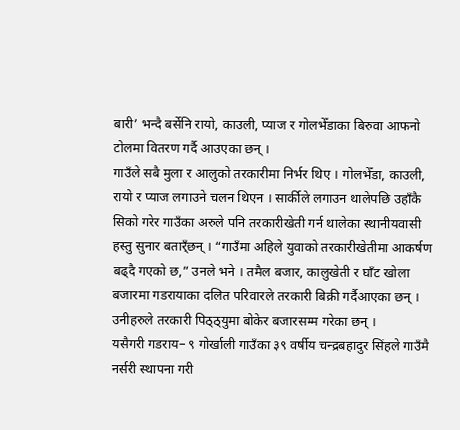बारी’ भन्दै बर्सेनि रायो, काउली, प्याज र गोलभेँडाका बिरुवा आफनो टोलमा वितरण गर्दै आउएका छन् ।
गाउँले सबै मुला र आलुको तरकारीमा निर्भर थिए । गोलभेँडा, काउली, रायो र प्याज लगाउने चलन थिएन । सार्कीले लगाउन थालेपछि उहाँकै सिको गरेर गाउँका अरुले पनि तरकारीखेती गर्न थालेका स्थानीयवासी हस्तु सुनार बतार्ँछन् । “गाउँमा अहिले युवाको तरकारीखेतीमा आकर्षण बढ्दै गएको छ,” उनले भने । तमैल बजार, कालुखेती र घाँट खोला बजारमा गडरायाका दलित परिवारले तरकारी बिक्री गर्दैआएका छन् । उनीहरुले तरकारी पिठ्ठ्युमा बोकेर बजारसम्म गरेका छन् ।
यसैगरी गडराय– ९ गोर्खाली गाउँका ३९ वर्षीय चन्द्रबहादुर सिंहले गाउँमै नर्सरी स्थापना गरी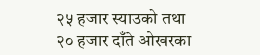२५ हजार स्याउको तथा २० हजार दाँते ओखरका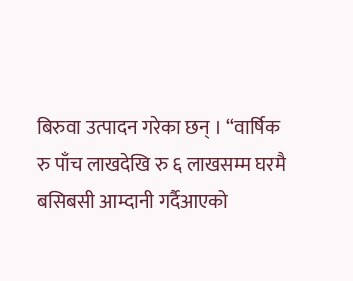बिरुवा उत्पादन गरेका छन् । “वार्षिक रु पाँच लाखदेखि रु ६ लाखसम्म घरमै बसिबसी आम्दानी गर्दैआएको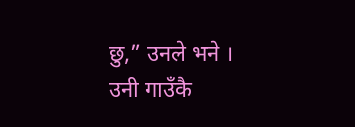छु,” उनले भने ।
उनी गाउँकै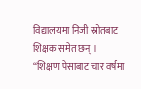विद्यालयमा निजी स्रोतबाट शिक्षक समेत छन् । “शिक्षण पेसाबाट चार वर्षमा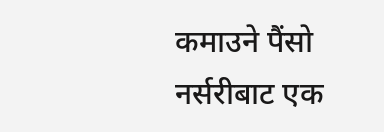कमाउने पैंसो नर्सरीबाट एक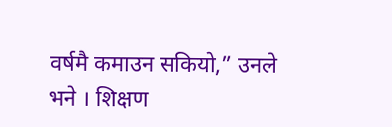वर्षमै कमाउन सकियो,” उनले भने । शिक्षण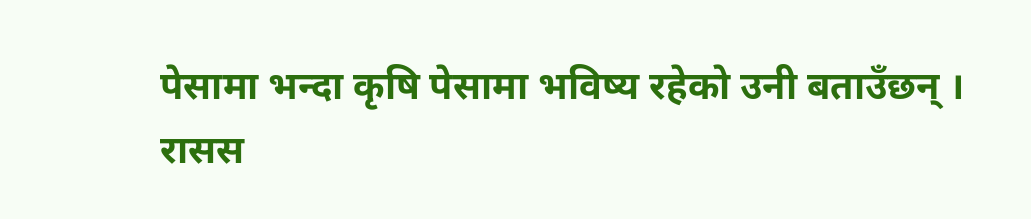पेसामा भन्दा कृषि पेसामा भविष्य रहेको उनी बताउँछन् ।
रासस